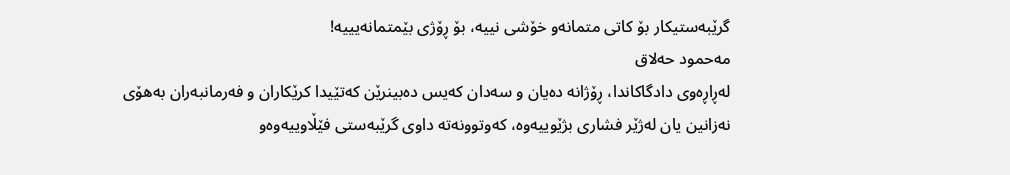گرێبەستیکار بۆ کاتی متمانەو خۆشی نییە، بۆ ڕۆژی بێمتمانەیییە!
مەحمود حەلاق
لەڕاڕەوی دادگاکاندا، ڕۆژانە دەیان و سەدان کەیس دەبینرێن کەتێیدا کرێکاران و فەرمانبەران بەهۆی نەزانین یان لەژێر فشاری بژێوییەوە، کەوتوونەتە داوی گرێبەستی فێڵاوییەوەو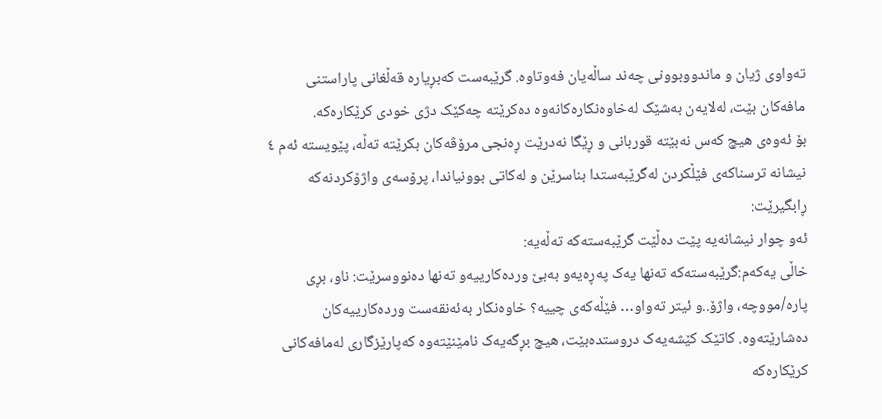تەواوی ژیان و ماندووبوونی چەند ساڵەیان فەوتاوە. گرێبەست کەبڕیارە قەڵغانی پاراستنی مافەکان بێت، لەلایەن بەشێک لەخاوەنکارەکانەوە دەکرێتە چەکێک دژی خودی کرێکارەکە.
بۆ ئەوەی هیچ کەس نەبێتە قوربانی و ڕێگا نەدرێت ڕەنجی مرۆڤەکان بکرێتە تەڵە، پێویستە ئەم ٤ نیشانە ترسناکەی فێڵکردن لەگرێبەستدا بناسرێن و لەکاتی بوونیاندا، پرۆسەی واژۆکردنەکە ڕابگیرێت:
ئەو چوار نیشانەیە پێت دەڵێت گرێبەستەکە تەڵەیە:
خاڵی یەکەم:گرێبەستەکە تەنها یەک پەڕەیەو بەبێ وردەکارییەو تەنها دەنووسرێت: ناو، بڕی پارە/مووچە، واژۆ..و ئیتر تەواو… فێڵەکەی چییە؟ خاوەنکار بەئەنقەست وردەکارییەکان دەشارێتەوە. کاتێک کێشەیەک دروستدەبێت، هیچ بڕگەیەک نامێنێتەوە کەپارێزگاری لەمافەکانی کرێکارەکە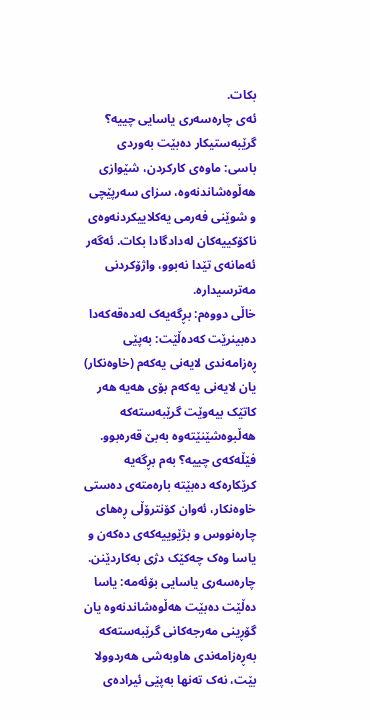بکات.
ئەی چارەسەری یاسایی چییە؟ گرێبەستیکار دەبێت بەوردی باسی: ماوەی کارکردن، شێوازی هەڵوەشاندنەوە، سزای سەرپێچی و شوێنی فەرمی یەکلاییکردنەوەی ناکۆکییەکان لەدادگادا بکات. ئەگەر ئەمانەی تێدا نەبوو، واژۆکردنی مەترسیدارە.
خاڵی دووەم: بڕگەیەک لەدەقەکەدا دەبینرێت کەدەڵێت: بەپێی ڕەزامەندی لایەنی یەکەم (خاوەنکار) یان لایەنی یەکەم بۆی هەیە هەر کاتێک بیەوێت گرێبەستەکە هەڵبوەشێنێتەوە بەبێ قەرەبوو. فێڵەکەی چییە؟ بەم بڕگەیە کرێکارەکە دەبێتە بارەمتەی دەستی خاوەنکار، ئەوان کۆنترۆڵی ڕەهای چارەنووس و بژێوییەکەی دەکەن و یاسا وەک چەکێک دژی بەکاردێنن. چارەسەری یاسایی بۆئەمە: یاسا دەڵێت دەبێت هەڵوەشاندنەوە یان گۆڕینی مەرجەکانی گرێبەستەکە بەڕەزامەندی هاوبەشی هەردوولا بێت، نەک تەنها بەپێی ئیرادەی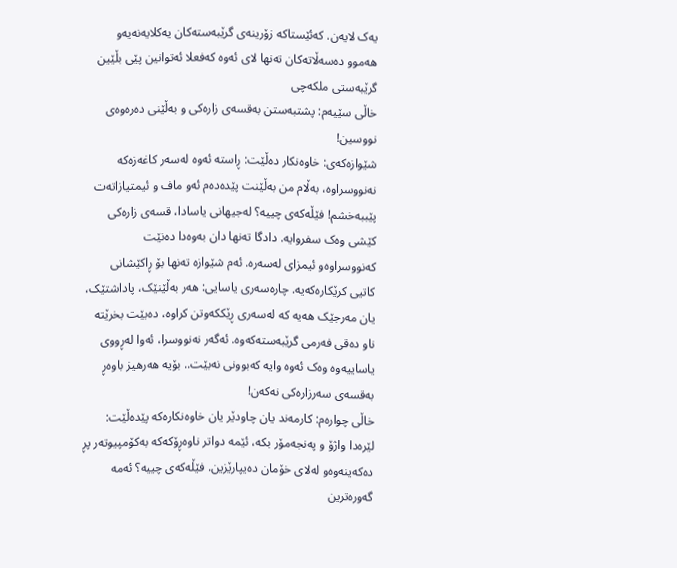یەک لایەن. کەئێستاکە زۆرینەی گرێبەستەکان یەکلایەنەیەو هەموو دەسەڵاتەکان تەنها لای ئەوە کەفعلا ئەتوانین پێی بڵێین گرێبەستی ملکەچی
خاڵی سێیەم: پشتبەستن بەقسەی زارەکی و بەڵێنی دەرەوەی نووسین!
شێوازەکەی: خاوەنکار دەڵێت: ڕاستە ئەوە لەسەر کاغەزەکە نەنووسراوە، بەڵام من بەڵێنت پێدەدەم ئەو ماف و ئیمتیازاتەت پێببەخشم! فێڵەکەی چییە؟ لەجیهانی یاسادا، قسەی زارەکی کێشی وەک سفروایە. دادگا تەنها دان بەوەدا دەنێت کەنووسراوەو ئیمزای لەسەرە. ئەم شێوازە تەنها بۆ ڕاکێشانی کاتیی کرێکارەکەیە. چارەسەری یاسایی: هەر بەڵێنێک، پاداشتێک، یان مەرجێک هەیە کە لەسەری ڕێککەوتن کراوە، دەبێت بخرێتە ناو دەقی فەرمی گرێبەستەکەوە. ئەگەر نەنووسرا، ئەوا لەڕووی یاساییەوە وەک ئەوە وایە کەبوونی نەبێت.. بۆیە هەرهیز باوەڕ بەقسەی سەرزارەکی نەکەن!
خاڵی چوارەم: کارمەند یان چاودێر یان خاوەنکارەکە پێدەڵێت: لێرەدا واژۆ و پەنجەمۆر بکە، ئێمە دواتر ناوەڕۆکەکە بەکۆمپیوتەر پڕ دەکەینەوەو لەلای خۆمان دەیپارێزین. فێڵەکەی چییە؟ ئەمە گەورەترین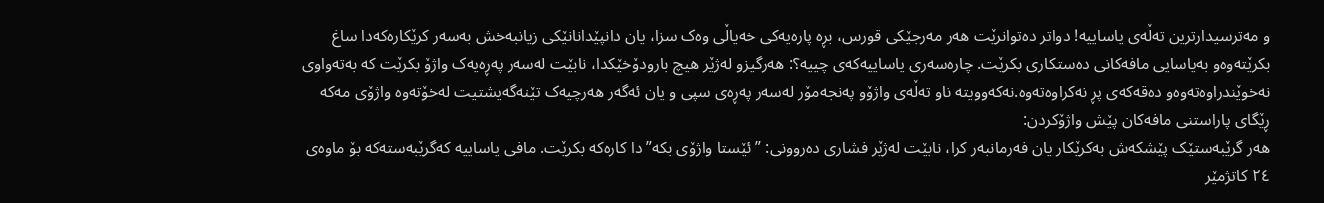و مەترسیدارترین تەڵەی یاساییە! دواتر دەتوانرێت هەر مەرجێکی قورس، بڕە پارەیەکی خەیاڵی وەک سزا، یان دانپێدانانێکی زیانبەخش بەسەر کرێکارەکەدا ساغ بکرێتەوەو بەیاسایی مافەکانی دەستکاری بکرێت. چارەسەری یاساییەکەی چییە؟: هەرگیزو لەژێر هیچ بارودۆخێکدا، نابێت لەسەر پەڕەیەک واژۆ بکرێت کە بەتەواوی نەخوێندراوەتەوەو دەقەکەی پڕ نەکراوەتەوە.نەکەوویتە ناو تەڵەی واژۆو پەنجەمۆر لەسەر پەڕەی سپی و یان ئەگەر هەرچیەک تێنەگەیشتیت لەخۆتەوە واژۆی مەکە
ڕێگای پاراستنی مافەکان پێش واژۆکردن:
هەر گرێبەستێک پێشکەش بەکرێکار یان فەرمانبەر کرا، نابێت لەژێر فشاری دەروونی: ”ئێستا واژۆی بکە”دا کارەکە بکرێت. مافی یاساییە کەگرێبەستەکە بۆ ماوەی ٢٤ کاتژمێر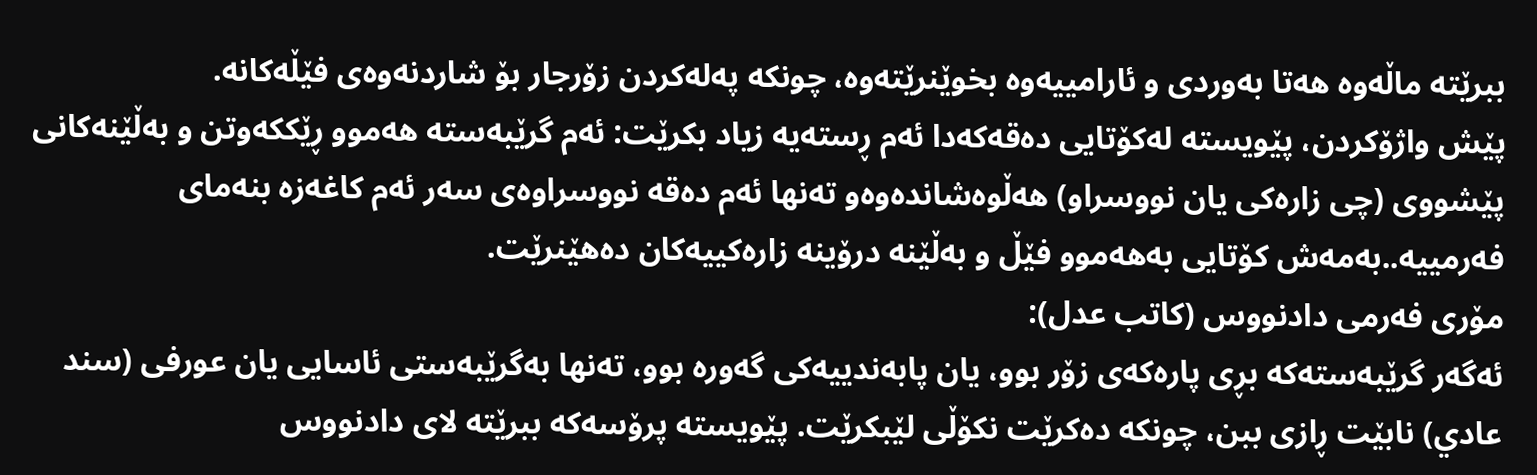ببرێتە ماڵەوە هەتا بەوردی و ئارامییەوە بخوێنرێتەوە، چونکە پەلەکردن زۆرجار بۆ شاردنەوەی فێڵەکانە.
پێش واژۆکردن، پێویستە لەکۆتایی دەقەکەدا ئەم ڕستەیە زیاد بکرێت: ئەم گرێبەستە هەموو ڕێککەوتن و بەڵێنەکانی پێشووی (چی زارەکی یان نووسراو) هەڵوەشاندەوەو تەنها ئەم دەقە نووسراوەی سەر ئەم کاغەزە بنەمای فەرمییە..بەمەش کۆتایی بەهەموو فێڵ و بەڵێنە درۆینە زارەکییەکان دەهێنرێت.
مۆری فەرمی دادنووس (کاتب عدل):
ئەگەر گرێبەستەکە بڕی پارەکەی زۆر بوو، یان پابەندییەکی گەورە بوو، تەنها بەگرێبەستی ئاسایی یان عورفی (سند عادي) نابێت ڕازی ببن، چونکە دەکرێت نکۆڵی لێبکرێت. پێویستە پرۆسەکە ببرێتە لای دادنووس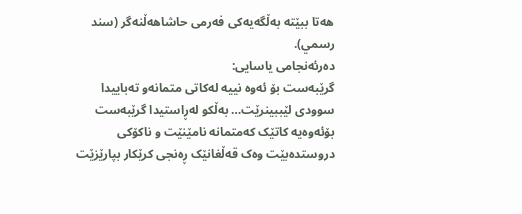هەتا ببێتە بەڵگەیەکی فەرمی حاشاهەڵنەگر (سند رسمي).
دەرئەنجامی یاسایی:
گرێبەست بۆ ئەوە نییە لەکاتی متمانەو تەباییدا سوودی لێببینرێت… بەڵکو لەڕاستیدا گرێبەست بۆئەوەیە کاتێک کەمتمانە نامێنێت و ناکۆکی دروستدەبێت وەک قەڵغانێک ڕەنجی کرێکار بپارێزێت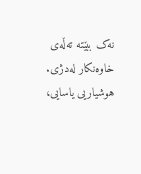نەک ببێتە تەڵەی خاوەنکار لەدژی. هوشیاریی یاسایی،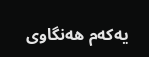یەکەم هەنگاوی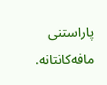پاراستنی مافەکانتانە.